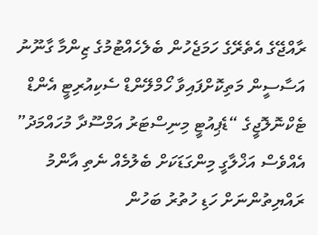ރާއްޖޭގެ އެތެރޭގެ ހަމަޖެހުން ބެލެހެއްޓުމުގެ ޒިންމާ ގާނޫނު އަސާސީން މަތިކޮށްފައިވާ ހޯމްލޭންޑް ސެކިއުރިޓީ އެންޑް ޓެކްނޮލޮޖީގެ “ޑެޕިއުޓީ މިނިސްޓަރު އަމްސޫދާ މުހައްމަދު” އެއްވެސް އަޚްލާގީ މިންގަޑަކަށް ބެލުމެއް ނެތި އާންމު ރައްޔިތުންނަށް ހަޑި ހުތުރު ބަހުން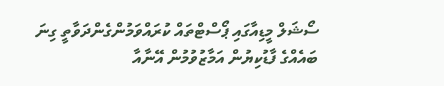ސޯޝަލް މީޑިއާގައި ޕޯސްޓްތައް ކުރައްވަމުންގެންދަވާތީ ގިނަ ބައެއްގެ ފާޑުކިޔުން އަމާޒުވުމުން އޭނާއާ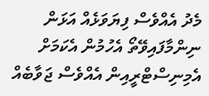މެދު އެއްވެސް ފިޔަވަޅެއް އަޅަން ނިންމާފައިވޭތޯ އެހުމުން އެކަމަށް އެމިނިސްޓްރީއިން އެއްވެސް ޖަވާބެއް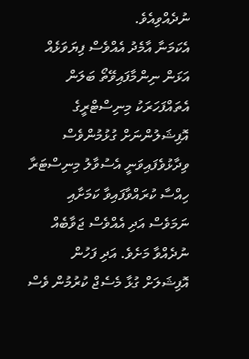ނުދެއްވިއެވެ.
އެކަމަނާ އާމެދު އެއްވެސް ފިޔަވަޅެއް އަޅަން ނިންމާފައިވޭތޯ ބަލަން އެތައްފަހަރަކު މިނިސްޓްރީގެ އޮފިޝަލުންނަށް ގުޅުމުންވެސް ވިދާޅުވެފައިވަނީ އެސުވާލު މިނިސްޓަރާ ހިއްސާ ކުރައްވާފައިވާ ކަމަށާއި ނަމަވެސް އަދި އެއްވެސް ޖަވާބެއް ނުދެއްވާ މަށެވެ. އަދި ފަހުން އޮފިޝަލަށް ގުޅާ މެސެޖް ކުރުމުން ވެސް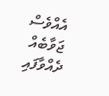އެއްވެސް ޖަވާބެއް ދެއްވާފައި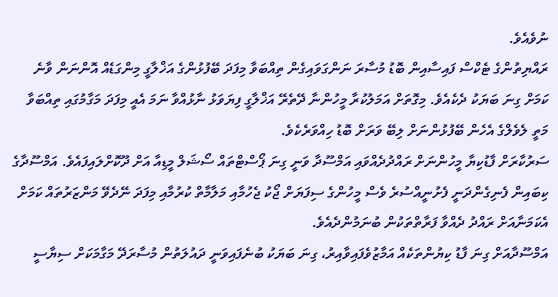ނުވެއެވެ.
ރައްޔިތުންގެ ޓެކްސް ފައިސާއިން ބޮޑު މުސާރަ ނަންގަވައިގެން ތިއްބަވާ މިފަދަ ބޭފުޅުންގެ އަޚްލާގީ މިންގަޑެއް އޮންނަން ވާނެ ކަމަށް ގިނަ ބަޔަކު ދެކެއެވެ. މިގޮތަށް އަމަލުކުރާ މީހުންނާ ދޭތެރޭ އަޚްލާގީ ފިޔަވަޅު ނާޅުއްވާ ނަމަ އެއީ މިފަދަ މަގާމުގައި ތިއްބަވާ މަތީ ލެވެލްގެ އެހެން ބޭފުޅުންނަށް ލިބޭ ވަރަށް ބޮޑު ހިއްވަރެކެވެ.
ސަރުކާރަށް ފާޑުކިޔާ މީހުންނަށް ރައްދުދެއްވައި އަމްސޫދާ ވަނީ ގިނަ ޕޯސްޓްތައް ސޯޝަލް މީޑިއާ އަށް ދޫކޮށްލައިފައެވެ. އަމްސޫދާގެ ކިބައިން ފެނިގެންދަނީ ފެށުނީއްސުރެ ވެސް މީހުންގެ ސިފަޔަށް ޖޯކު ޖެހުމާއި މަލާމާތް ކުރުމާއި މިފަދަ ނޭދެވޭ މަންޒަރުތައް ކަމަށް އެކަމަނާއަށް ރައްދު ދެއްވާ ފަރާތްތަކުން ބުނަމުންދެއެވެ.
އަމްސޫދާއަށް ގިނަ ފާޑު ކިޔުންތަކެއް އަމާޒުވެފައިވާއިރު، ގިނަ ބަޔަކު ބުނެފައިވަނީ ދައުލަތުން މުސާރަދޭ މަގާމަކަށް ސިޔާސީ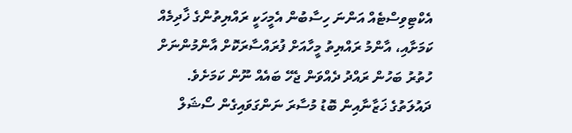އެކްޓިވިސްޓެއް އަންނަ ހިސާބުން އެމީހަކީ ރައްޔިތުންގެ ޚާދިމެއް ކަމަށާއި، އާންމު ރައްޔިތު މީހާއަށް ފުރައްސާރަކޮށް އާންމުންނަށް ހުތުރު ބަހުން ރައްދު ދެއްވަން ޖެހޭ ބައެއް ނޫން ކަމަށެވެ.
ދައުލަތުގެ ޚަޒާނާއިން ބޮޑު މުސާރަ ނަންގަވައިގެން ސޯޝަލް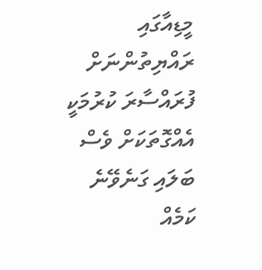މީޑިއާގައި ރައްޔިތުންނަށް ފުރައްސާރަ ކުރުމަކީ އެއްގޮތަކަށް ވެސް ބަލައި ގަނެވޭނެ ކަމެއް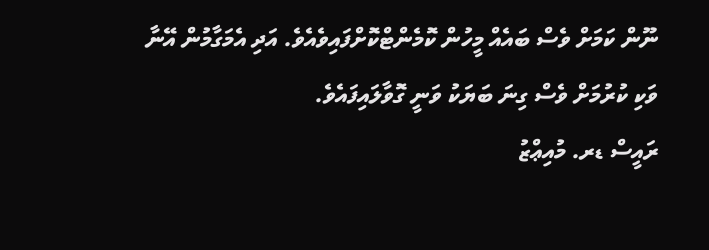ނޫން ކަމަށް ވެސް ބައެއް މީހުން ކޮމެންޓްކޮށްފައިވެއެވެ. އަދި އެމަގާމުން އޭނާ ވަކި ކުރުމަށް ވެސް ގިނަ ބަޔަކު ވަނީ ގޮވާލައިފައެވެ.
ރައީސް ޑރ. މުއިޢްޒު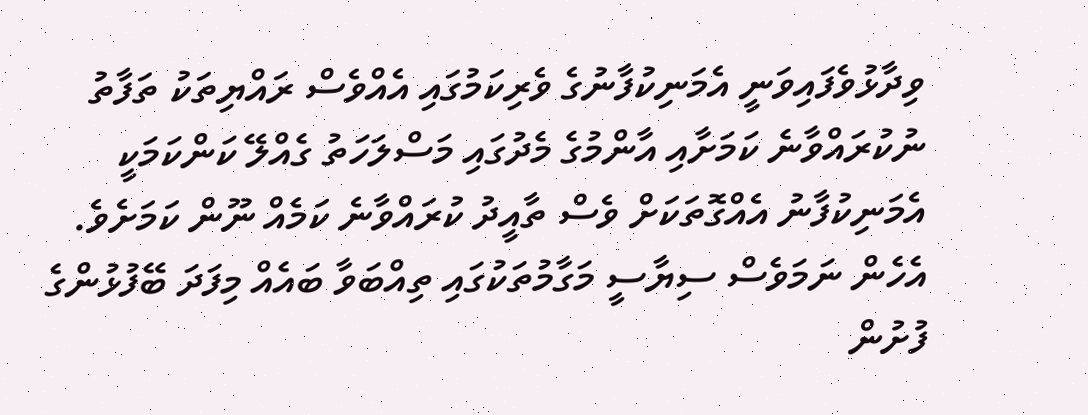ވިދާޅުވެފައިވަނީ އެމަނިކުފާނުގެ ވެރިކަމުގައި އެއްވެސް ރައްޔިތަކު ތަފާތު ނުކުރައްވާނެ ކަމަށާއި އާންމުގެ މެދުގައި މަސްލަހަތު ގެއްލޭ ކަންކަމަކީ އެމަނިކުފާނު އެއްގޮތަކަށް ވެސް ތާއީދު ކުރައްވާނެ ކަމެއް ނޫން ކަމަށެވެ.
އެހެން ނަމަވެސް ސިޔާސީ މަގާމުތަކުގައި ތިއްބަވާ ބައެއް މިފަދަ ބޭފުޅުންގެ ފުށުން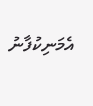އެމަނިކުފާނު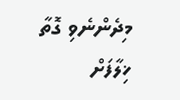މިދެންނެވި ގޮތާ ޚިލާފަށް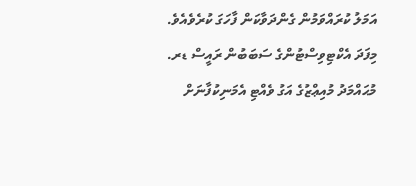އަމަލު ކުރައްވަމުން ގެންދަވާކަން ފާހަގަ ކުރެވެއެވެ.
މިފަދަ އެކްޓިވިސްޓުންގެ ސަބަބުން ރައީސް ޑރ. މުޙައްމަދު މުއިޢްޒުގެ އަގު ވެއްޓި އެމަނިކުފާނަށް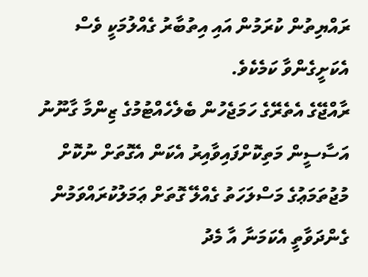ރައްޔިތުން ކުރަމުން އައި އިތުބާރު ގެއްލުމަކީ ވެސް އެކަށީގެންވާ ކަމެކެވެ.
ރާއްޖޭގެ އެތެރޭގެ ހަމަޖެހުން ބެލެހެއްޓުމުގެ ޒިންމާ ގާނޫނު އަސާސީން މަތިކޮށްފައިވާއިރު އެކަން އެގޮތަށް ނުކޮށް މުޖުތަމަޢުގެ މަސްލަހަތު ގެއްލޭ ގޮތަށް ޢަމަލުކުރައްވަމުން ގެންދަވާތީ އެކަމަނާ އާ މެދު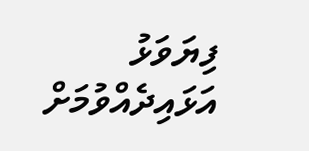ފިޔަވަޅު އަޅައިދެއްވުމަށް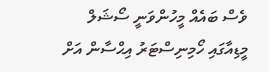ވެސް ބައެއް މީހުންވަނީ ސޯޝަލް މީޑިއާގައި ހޯމިނިސްޓަރު އިޙްސާން އަށް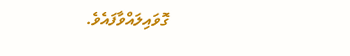ގޮވައިލައްވާފައެވެ.